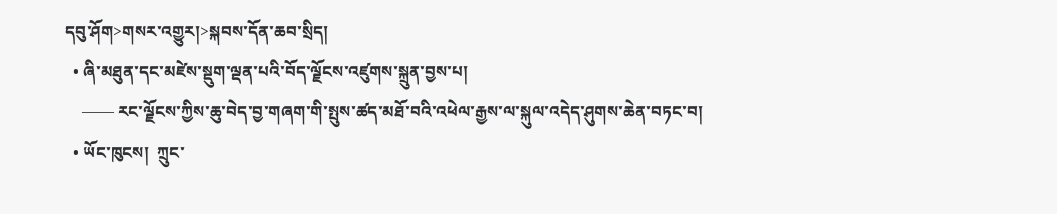དབུ་ཤོག>གསར་འགྱུར།>སྐབས་དོན་ཆབ་སྲིད།
  • ཞི་མཐུན་དང་མཛེས་སྡུག་ལྡན་པའི་བོད་ལྗོངས་འཛུགས་སྐྲུན་བྱས་པ།
    —— རང་ལྗོངས་ཀྱིས་ཆུ་བེད་བྱ་གཞག་གི་སྤུས་ཚད་མཐོ་བའི་འཕེལ་རྒྱས་ལ་སྐུལ་འདེད་ཤུགས་ཆེན་བཏང་བ།
  • ཡོང་ཁུངས།  ཀྲུང་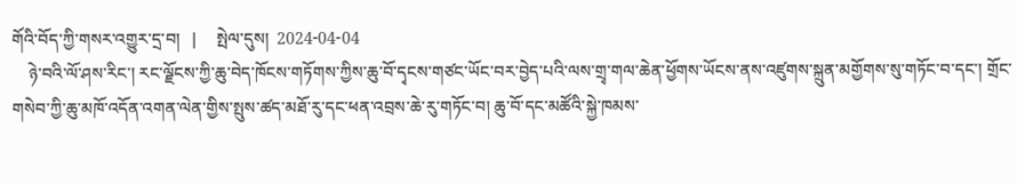གོའི་བོད་ཀྱི་གསར་འགྱུར་དྲ་བ།   |     སྤེལ་དུས།  2024-04-04
    ཉེ་བའི་ལོ་ཤས་རིང་། རང་ལྗོངས་ཀྱི་ཆུ་བེད་ཁོངས་གཏོགས་ཀྱིས་ཆུ་བོ་དྭངས་གཙང་ཡོང་བར་བྱེད་པའི་ལས་གྲྭ་གལ་ཆེན་ཕྱོགས་ཡོངས་ནས་འཛུགས་སྐྲུན་མགྱོགས་སུ་གཏོང་བ་དང་། གྲོང་གསེབ་ཀྱི་ཆུ་མཁོ་འདོན་འགན་ལེན་གྱིས་སྤུས་ཚད་མཐོ་རུ་དང་ཕན་འབྲས་ཆེ་རུ་གཏོང་བ། ཆུ་བོ་དང་མཚོའི་སྐྱེ་ཁམས་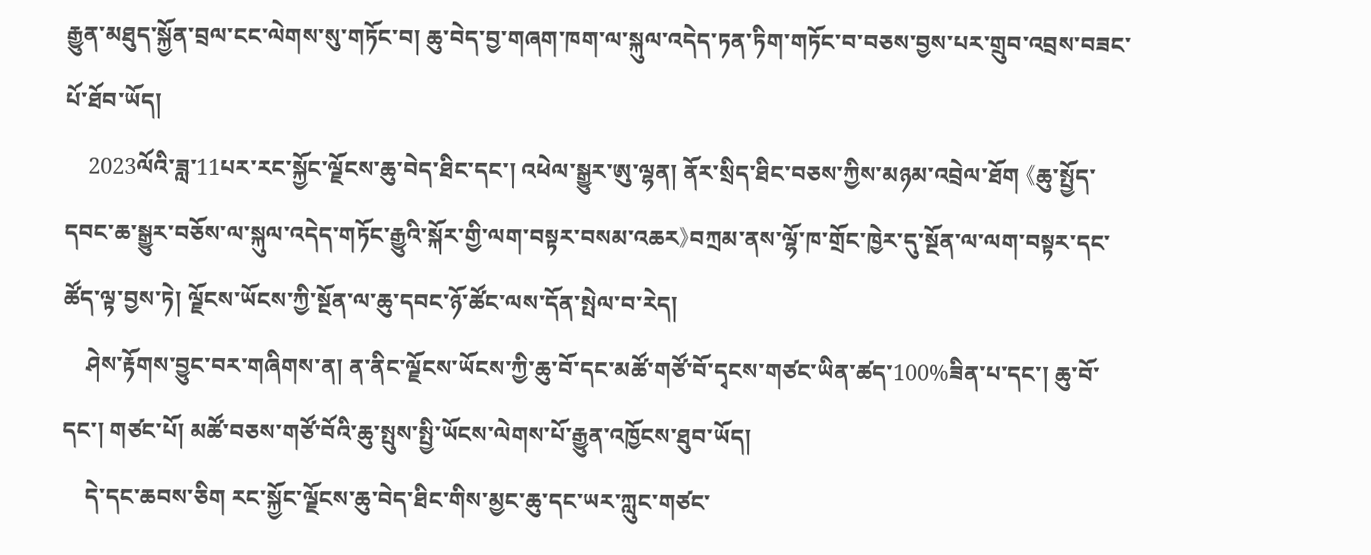རྒྱུན་མཐུད་སྐྱོན་བྲལ་ངང་ལེགས་སུ་གཏོང་བ། ཆུ་བེད་བྱ་གཞག་ཁག་ལ་སྐུལ་འདེད་ཏན་ཏིག་གཏོང་བ་བཅས་བྱས་པར་གྲུབ་འབྲས་བཟང་པོ་ཐོབ་ཡོད།
    2023ལོའི་ཟླ་11པར་རང་སྐྱོང་ལྗོངས་ཆུ་བེད་ཐིང་དང་། འཕེལ་སྒྱུར་ཨུ་ལྷན། ནོར་སྲིད་ཐིང་བཅས་ཀྱིས་མཉམ་འབྲེལ་ཐོག 《ཆུ་སྤྱོད་དབང་ཆ་སྒྱུར་བཅོས་ལ་སྐུལ་འདེད་གཏོང་རྒྱུའི་སྐོར་གྱི་ལག་བསྟར་བསམ་འཆར》བཀྲམ་ནས་ལྷོ་ཁ་གྲོང་ཁྱེར་དུ་སྔོན་ལ་ལག་བསྟར་དང་ཚོད་ལྟ་བྱས་ཏེ། ལྗོངས་ཡོངས་ཀྱི་སྔོན་ལ་ཆུ་དབང་ཉོ་ཚོང་ལས་དོན་སྤེལ་བ་རེད།
    ཤེས་རྟོགས་བྱུང་བར་གཞིགས་ན། ན་ནིང་ལྗོངས་ཡོངས་ཀྱི་ཆུ་བོ་དང་མཚོ་གཙོ་བོ་དྭངས་གཙང་ཡིན་ཚད་100%ཟིན་པ་དང་། ཆུ་བོ་དང་། གཙང་པོ། མཚོ་བཅས་གཙོ་བོའི་ཆུ་སྤུས་སྤྱི་ཡོངས་ལེགས་པོ་རྒྱུན་འཁྱོངས་ཐུབ་ཡོད།
    དེ་དང་ཆབས་ཅིག རང་སྐྱོང་ལྗོངས་ཆུ་བེད་ཐིང་གིས་མྱང་ཆུ་དང་ཡར་ཀླུང་གཙང་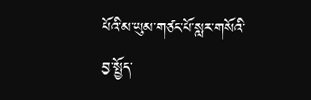པོའི་མ་ཡུམ་གཙང་པོ་སླར་གསོའི་བྱ་སྤྱོད་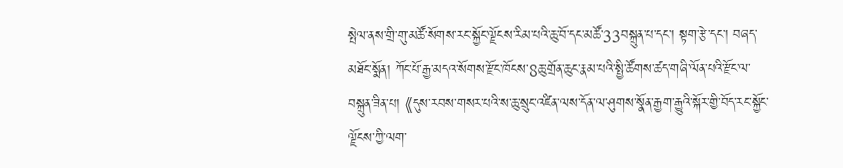སྤེལ་ནས་གྲི་གུ་མཚོ་སོགས་རང་སྐྱོང་ལྗོངས་རིམ་པའི་ཆུ་བོ་དང་མཚོ་33བསྐྲུན་པ་དང་། སྟག་རྩེ་དང་། བཞད་མཐོང་སྨོན། ཀོང་པོ་རྒྱ་མདའ་སོགས་རྫོང་ཁོངས་8ཆུ་གྲོན་ཆུང་རྣམ་པའི་སྤྱི་ཚོགས་ཚད་གཞི་ལོན་པའི་རྫོང་ལ་བསྐྲུན་ཟིན་པ། 《དུས་རབས་གསར་པའི་ས་ཆུ་སྲུང་འཛིན་ལས་དོན་ལ་ཤུགས་སྣོན་རྒྱག་རྒྱུའི་སྐོར་གྱི་བོད་རང་སྐྱོང་ལྗོངས་ཀྱི་ལག་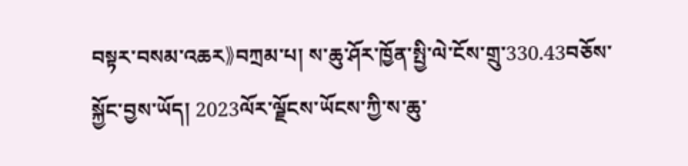བསྟར་བསམ་འཆར》བཀྲམ་པ། ས་ཆུ་ཤོར་ཁྱོན་སྤྱི་ལེ་ངོས་གྲུ་330.43བཅོས་སྐྱོང་བྱས་ཡོད། 2023ལོར་ལྗོངས་ཡོངས་ཀྱི་ས་ཆུ་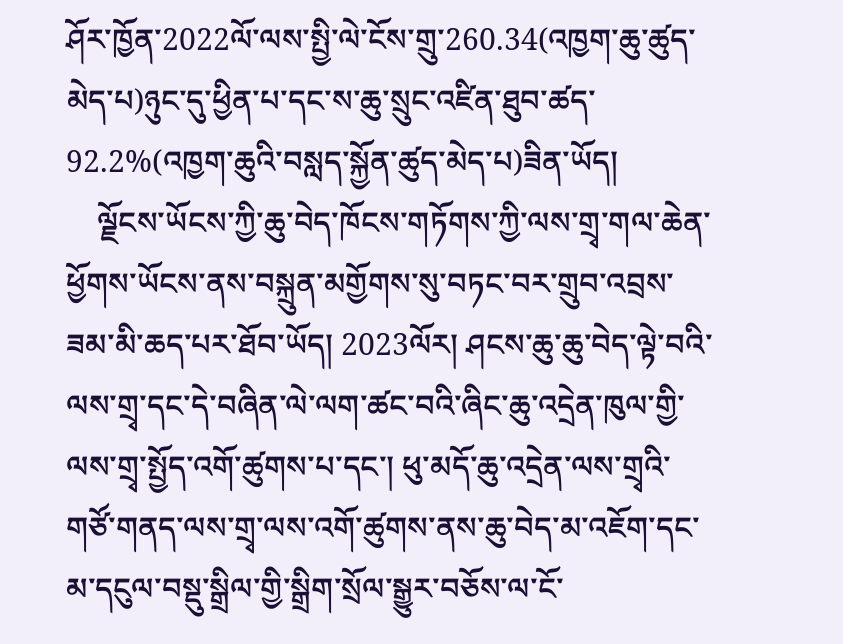ཤོར་ཁྱོན་2022ལོ་ལས་སྤྱི་ལེ་ངོས་གྲུ་260.34(འཁྱག་ཆུ་ཚུད་མེད་པ)ཉུང་དུ་ཕྱིན་པ་དང་ས་ཆུ་སྲུང་འཛིན་ཐུབ་ཚད་92.2%(འཁྱག་ཆུའི་བསླད་སྐྱོན་ཚུད་མེད་པ)ཟིན་ཡོད།
    ལྗོངས་ཡོངས་ཀྱི་ཆུ་བེད་ཁོངས་གཏོགས་ཀྱི་ལས་གྲྭ་གལ་ཆེན་ཕྱོགས་ཡོངས་ནས་བསྐྲུན་མགྱོགས་སུ་བཏང་བར་གྲུབ་འབྲས་ཟམ་མི་ཆད་པར་ཐོབ་ཡོད། 2023ལོར། ཤངས་ཆུ་ཆུ་བེད་ལྟེ་བའི་ལས་གྲྭ་དང་དེ་བཞིན་ལེ་ལག་ཚང་བའི་ཞིང་ཆུ་འདྲེན་ཁུལ་གྱི་ལས་གྲྭ་སྤྱོད་འགོ་ཚུགས་པ་དང་། ཕུ་མདོ་ཆུ་འདྲེན་ལས་གྲྭའི་གཙོ་གནད་ལས་གྲྭ་ལས་འགོ་ཚུགས་ནས་ཆུ་བེད་མ་འཇོག་དང་མ་དངུལ་བསྡུ་སྒྲིལ་གྱི་སྒྲིག་སྲོལ་སྒྱུར་བཅོས་ལ་ངོ་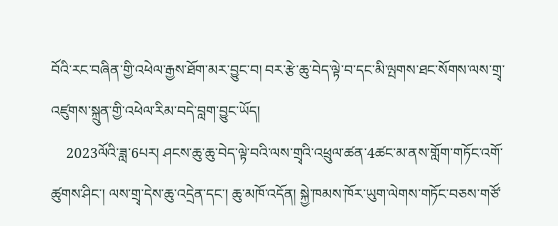བོའི་རང་བཞིན་གྱི་འཕེལ་རྒྱས་ཐོག་མར་བྱུང་བ། བར་རྩེ་ཆུ་བེད་ལྟེ་བ་དང་མི་ལྤགས་ཐང་སོགས་ལས་གྲྭ་འཛུགས་སྐྲུན་གྱི་འཕེལ་རིམ་བདེ་བླག་བྱུང་ཡོད།
    2023ལོའི་ཟླ་6པར། ཤངས་ཆུ་ཆུ་བེད་ལྟེ་བའི་ལས་གྲྭའི་འཕྲུལ་ཚན་4ཚང་མ་ནས་གློག་གཏོང་འགོ་ཚུགས་ཤིང་། ལས་གྲྭ་དེས་ཆུ་འདྲེན་དང་། ཆུ་མཁོ་འདོན། སྐྱེ་ཁམས་ཁོར་ཡུག་ལེགས་གཏོང་བཅས་གཙོ་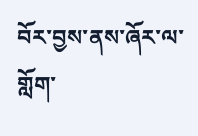བོར་བྱས་ནས་ཞོར་ལ་གློག་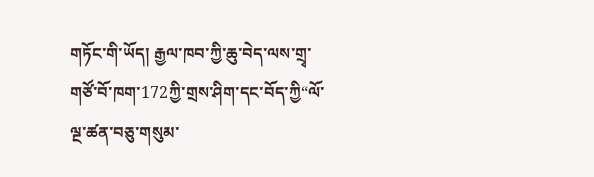གཏོང་གི་ཡོད། རྒྱལ་ཁབ་ཀྱི་ཆུ་བེད་ལས་གྲྭ་གཙོ་བོ་ཁག་172ཀྱི་གྲས་ཤིག་དང་བོད་ཀྱི“ལོ་ལྔ་ཚན་བཅུ་གསུམ་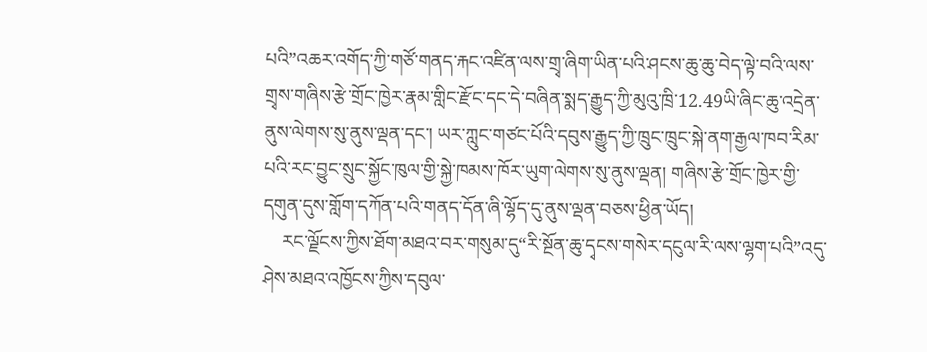པའི”འཆར་འགོད་ཀྱི་གཙོ་གནད་རྐང་འཛིན་ལས་གྲྭ་ཞིག་ཡིན་པའི་ཤངས་ཆུ་ཆུ་བེད་ལྟེ་བའི་ལས་གྲྭས་གཞིས་རྩེ་གྲོང་ཁྱེར་རྣམ་གླིང་རྫོང་དང་དེ་བཞིན་སྨད་རྒྱུད་ཀྱི་མུའུ་ཁྲི་12.49ཡི་ཞིང་ཆུ་འདྲེན་ནུས་ལེགས་སུ་ནུས་ལྡན་དང་། ཡར་ཀླུང་གཙང་པོའི་དབུས་རྒྱུད་ཀྱི་ཁྲུང་ཁྲུང་སྐེ་ནག་རྒྱལ་ཁབ་རིམ་པའི་རང་བྱུང་སྲུང་སྐྱོང་ཁུལ་གྱི་སྐྱེ་ཁམས་ཁོར་ཡུག་ལེགས་སུ་ནུས་ལྡན། གཞིས་རྩེ་གྲོང་ཁྱེར་གྱི་དགུན་དུས་གློག་དཀོན་པའི་གནད་དོན་ཞི་ལྷོད་དུ་ནུས་ལྡན་བཅས་ཕྱིན་ཡོད།
    རང་ལྗོངས་ཀྱིས་ཐོག་མཐའ་བར་གསུམ་དུ“རི་སྔོན་ཆུ་དྭངས་གསེར་དངུལ་རི་ལས་ལྷག་པའི”འདུ་ཤེས་མཐའ་འཁྱོངས་ཀྱིས་དབུལ་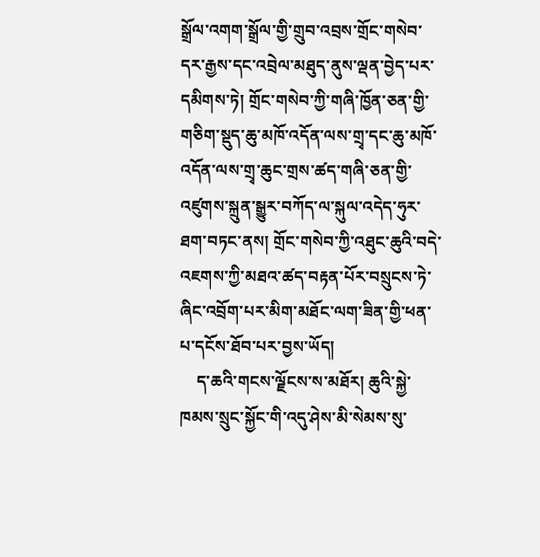སྒྲོལ་འགག་སྒྲོལ་གྱི་གྲུབ་འབྲས་གྲོང་གསེབ་དར་རྒྱས་དང་འབྲེལ་མཐུད་ནུས་ལྡན་བྱེད་པར་དམིགས་ཏེ། གྲོང་གསེབ་ཀྱི་གཞི་ཁྱོན་ཅན་གྱི་གཅིག་སྡུད་ཆུ་མཁོ་འདོན་ལས་གྲྭ་དང་ཆུ་མཁོ་འདོན་ལས་གྲྭ་ཆུང་གྲས་ཚད་གཞི་ཅན་གྱི་འཛུགས་སྐྲུན་སྒྱུར་བཀོད་ལ་སྐུལ་འདེད་ཧུར་ཐག་བཏང་ནས། གྲོང་གསེབ་ཀྱི་འཐུང་ཆུའི་བདེ་འཇགས་ཀྱི་མཐའ་ཚད་བརྟན་པོར་བསྲུངས་ཏེ་ཞིང་འབྲོག་པར་མིག་མཐོང་ལག་ཟིན་གྱི་ཕན་པ་དངོས་ཐོབ་པར་བྱས་ཡོད།
    ད་ཆའི་གངས་ལྗོངས་ས་མཐོར། ཆུའི་སྐྱེ་ཁམས་སྲུང་སྐྱོང་གི་འདུ་ཤེས་མི་སེམས་སུ་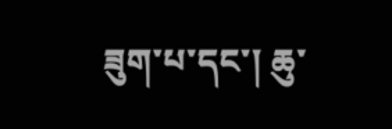ཟུག་པ་དང་། ཆུ་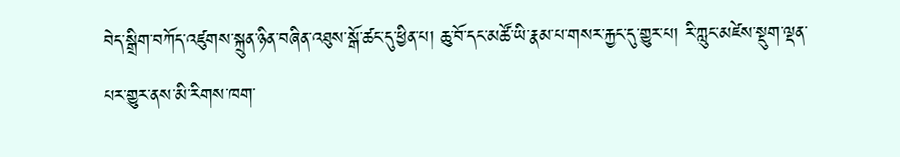བེད་སྒྲིག་བཀོད་འཛུགས་སྐྲུན་ཉིན་བཞིན་འཐུས་སྒོ་ཚང་དུ་ཕྱིན་པ། ཆུ་བོ་དང་མཚོ་ཡི་རྣམ་པ་གསར་རྐྱང་དུ་གྱུར་པ། རི་ཀླུང་མཛེས་སྡུག་ལྡན་པར་གྱུར་ནས་མི་རིགས་ཁག་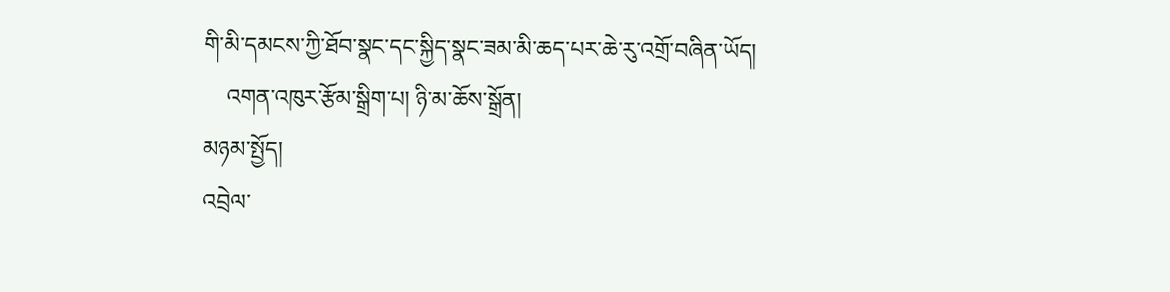གི་མི་དམངས་ཀྱི་ཐོབ་སྣང་དང་སྐྱིད་སྣང་ཟམ་མི་ཆད་པར་ཆེ་རུ་འགྲོ་བཞིན་ཡོད།
    འགན་འཁུར་རྩོམ་སྒྲིག་པ། ཉི་མ་ཆོས་སྒྲོན།
མཉམ་སྤྱོད།
འབྲེལ་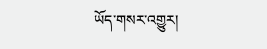ཡོད་གསར་འགྱུར།